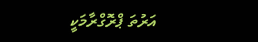އަރުތަ ޕްރޮގްރާމަކީ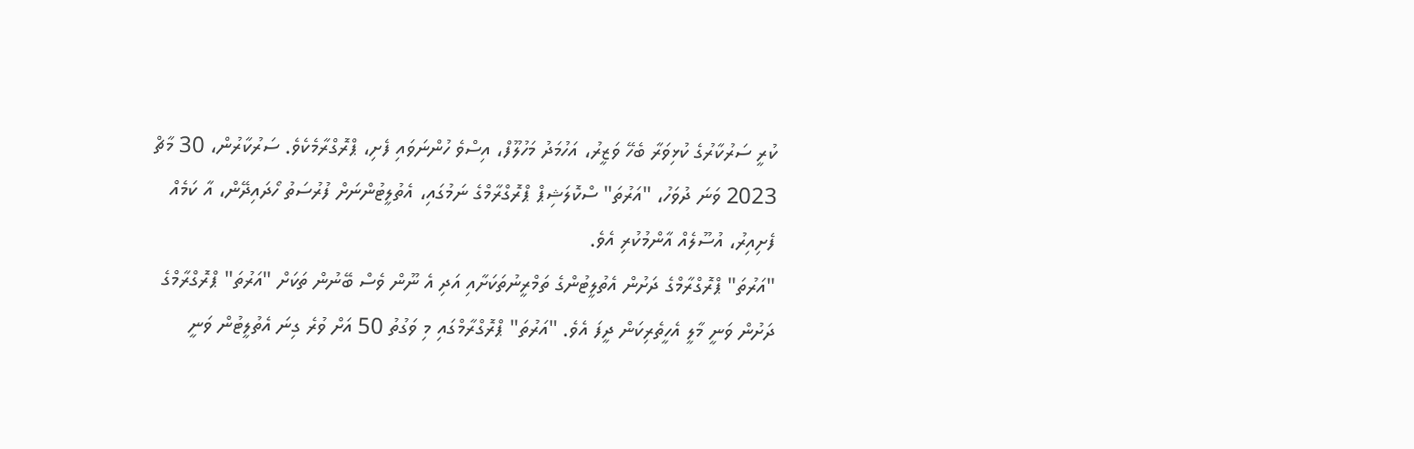ކުރީ ސަރުކާރުގެ ކުޅިވަރާ ބެހޭ ވަޒީރު، އަހުމަދު މަހުލޫފް، އިސްވެ ހުންނަވައި ފެށި، ޕްރޮގްރާމެކެވެ. ސަރުކާރުން، 30 މާޗް 2023 ވަނަ ދުވަހު، "އަރުތަ" ސްކޮލަޝިޕް ޕްރޮގްރާމްގެ ނަމުގައި، އެތުލީޓުންނަށް ފުރުސަތު ހޯދައިދޭން، އާ ކަމެއް ފެށިއިރު، އުސޫލެއް އާންމުކުރި އެވެ.
"އަރުތަ" ޕްރޮގްރާމްގެ ދަށުން އެތުލީޓުންގެ ތަމްރީނުތަކަށާއި އަދި އެ ނޫން ވެސް ބޭނުން ތަކަށް "އަރުތަ" ޕްރޮގްރާމްގެ ދަށުން ވަނީ މާލީ އެހީތެރިކަން ދީފަ އެވެ. "އަރުތަ" ޕްރޮގްރާމްގައި މި ވަގުތު 50 އަށް ވުރެ ގިނަ އެތުލީޓުން ވަނީ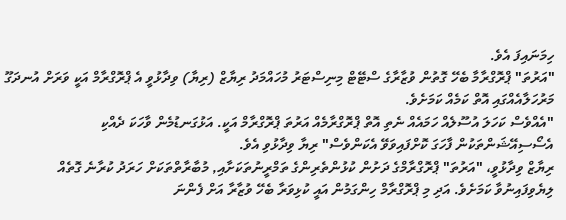ހިމަނައިފަ އެވެ.
"އަރުތަ" ޕްރޮގްރާމާ ބެހޭ ގޮތުން ވުޒާރާގެ ސްޓޭޓް މިނިސްޓަރު މުހައްމަދު ރިޔާޒް (ރިޔާ) ވިދާޅުވީ އެ ޕްރޮގްރާމް އަކީ ވަރަށް އުނދަގޫ މަރުހަލާއެއްގައި އޮތް ކަމެއް ކަމަށެވެ.
"އެއްވެސް ކަހަލަ އުސޫލެއް ހަމައެއް ނެތި އޮތް ޕްރޮގްރާމެއް އަރުތަ ޕްރޮގްރާމް އަކީ. އަޅުގަނޑުމެން ވާހަކަ ދެއްކި އެސޯސިއޭޝަންތަކުން ފާހަގަ ކޮށްފައިވަވޭ އެކަންވެސް" ރިޔާ ވިދާޅުވި އެވެ.
ރިޔާޒް ވިދާޅުވީ، "އަރުތަ" ޕްރޮގްރާމްގެ ދަށުން ކުޅުންތެރިންގެ ތަމްރީނުތަކަށާއި, މުބާރާތްތަކަށް ހަރަދު ކުރާނެ ގޮތެއް ލިޔެވިފައިނުވާ ކަމަށެވެ. އަދި މި ޕްރޮގްރާމް ހިންގަމުން އައީ ކުޅިވަރާ ބެހޭ ވުޒާރާ އަށް ފެންނަ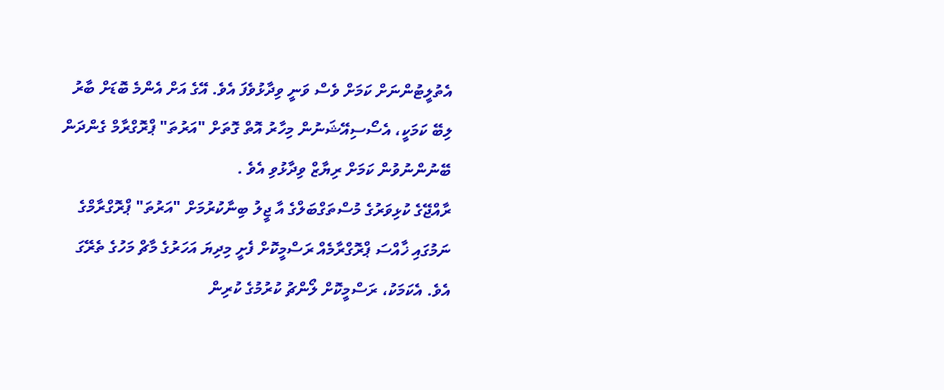އެތުލީޓުންނަށް ކަމަށް ވެސް ވަނީ ވިދާޅުވެފަ އެވެ. އޭގެ އަށް އެންމެ ބޮޑަށް ބާރު ލިބޭ ކަމަކީ، އެސޯސިއޭޝަނުން މިހާރު އޮތް ގޮތަށް "އަރުތަ" ޕްރޮގްރާމް ގެންދަން ބޭނުންނުވުން ކަމަށް ރިޔާޒް ވިދާޅުވި އެވެ .
ރާއްޖޭގެ ކުޅިވަރުގެ މުސްތަގްބަލްގެ އާ ޖީލު ބިނާކުރުމަށް "އަރުތަ" ޕްރޮގްރާމްގެ ނަމުގައި ޚާއްސަ ޕްރޮގްރާމެއް ރަސްމީކޮށް ފެށީ މިދިޔަ އަހަރުގެ މާޗް މަހުގެ ތެރޭގަ އެވެ. އެކަމަކު، ރަސްމީކޮށް ލޯންޗު ކުރުމުގެ ކުރިން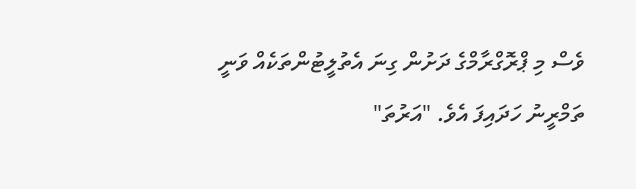ވެސް މި ޕްރޮގްރާމްގެ ދަށުން ގިނަ އެތުލީޓުންތަކެއް ވަނީ ތަމްރީނު ހަދައިފަ އެވެ. "އަރުތަ"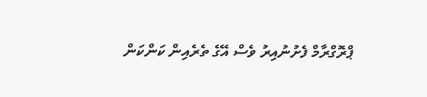ޕްރޮގްރާމް ފެށުނުއިރު ވެސް އޭގެ ތެރެއިން ކަންކަން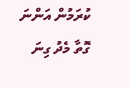ކުރަމުން އަންނަ ގޮތާ މެދު ގިނަ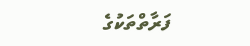ފަރާތްތަކުގެ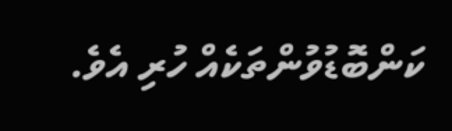ކަންބޮޑުވުންތަކެއް ހުރި އެވެ.